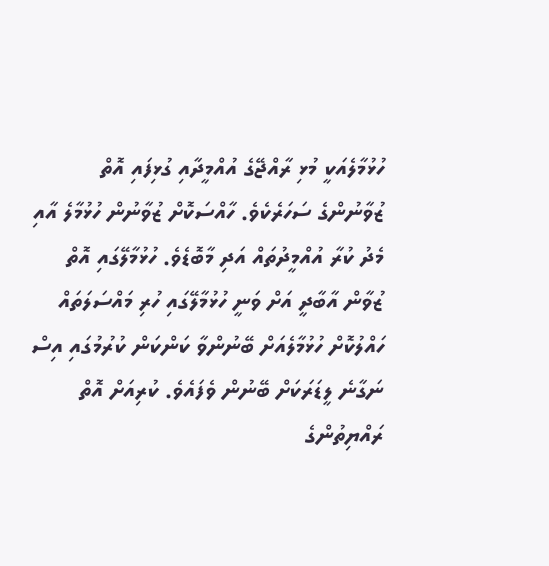ހުޅުމާލެއަކީ މުޅި ރާއްޖޭގެ އުއްމީދާއި ގުޅިފައި އޮތް ޒުވާނުންގެ ސަހަރެކެވެ. ހާއްސަކޮށް ޒުވާނުން ހުޅުމާލެ އާއި މެދު ކުރާ އުއްމީދުތައް އަދި މާބޮޑެވެ. ހުޅުމާލޭގައި އޮތް ޒުވާން އާބާދީ އަށް ވަނީ ހުޅުމާލޭގައި ހުރި މައްސަލަތައް ހައްލުކޮށް ހުޅުމާލެއަށް ބޭނުންވާ ކަންކަން ކުރުމުގައި އިސް ނަގާނެ ލީޑަރަކަށް ބޭނުން ވެފައެވެ. ކުރިއަށް އޮތް ރައްޔިތުންގެ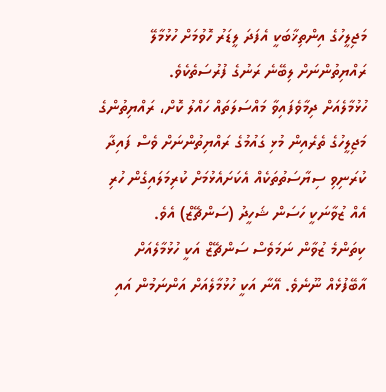މަޖިލީހުގެ އިންތިޚާބަކީ އެފަދަ ލީޑަރު ހޮވުމަށް ހުޅުމާލޭ ރައްޔިތުންނަށް ލިބޭނެ ރަނުގެ ފުރުސަތެކެވެ.
ހުޅުމާލެއަށް ދިމާވެފައިވާ މައްސަލަތައް ހައްލު ކޮށް، ރައްޔިތުންގެ މަޖިލީހުގެ ތެރެއިން މުޅި ގައުމުގެ ރައްޔިތުންނަށް ވެސް ފައިދާ ކުރަނިވި ސިޔާސަތުތަކެއް އެކަށައެޅުމަށް ކުރިމަލައިގެން ހުރި އެއް ޒުވާނަކީ ހަސަން ޝަހީދު (ސަންޗޭޒް) އެވެ.
ކިތަންމެ ޒުވާން ނަމަވެސް ސަންޗޭޒް އަކީ ހުޅުމާލެއަށް އާބޭފުޅެއް ނޫނެވެ. އޭނާ އަކީ ހުޅުމާލެއަށް އަންނަމުން އައި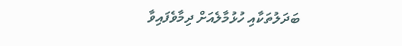ބަދަލުތަކާއި ހުޅުމާލެއަށް ދިމާވެފައިވާ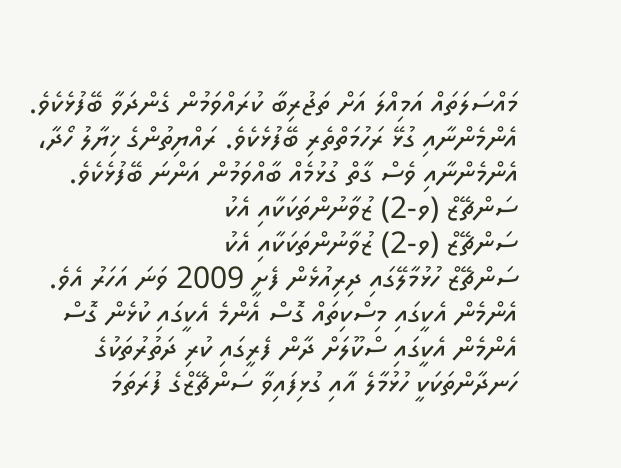މައްސަލަތައް އަމިއްލަ އަށް ތަޖުރިބާ ކުރައްވަމުން ގެންދަވާ ބޭފުޅެކެވެ. އެންމެންނާއި ގުޅޭ ރަހުމަތްތެރި ބޭފުޅެކެވެ. ރައްޔިތުންގެ ޚިޔާލު ހޯދާ، އެންމެންނާއި ވެސް ގާތް ގުޅުމެއް ބާއްވަމުން އަންނަ ބޭފުޅެކެވެ.
ސަންޗޭޒް (ވ-2) ޒުވާނުންތަކަކާއި އެކު
ސަންޗޭޒް (ވ-2) ޒުވާނުންތަކަކާއި އެކު
ސަންޗޭޒް ހުޅުމާލޭގައި ދިރިއުޅެން ފެށީ 2009 ވަނަ އަހަރު އެވެ. އެންމެން އެކީގައި މިސްކިތައް ގޮސް އެންމެ އެކީގައި ކުޅެން ގޮސް އެންމެން އެކީގައި ސްކޫލަށް ދާން ފެރީގައި ކުރި ދަތުރުތަކުގެ ހަނދާންތަކަކީ ހުޅުމާލެ އާއި ގުޅިފައިވާ ސަންޗޭޒްގެ ފުރަތަމަ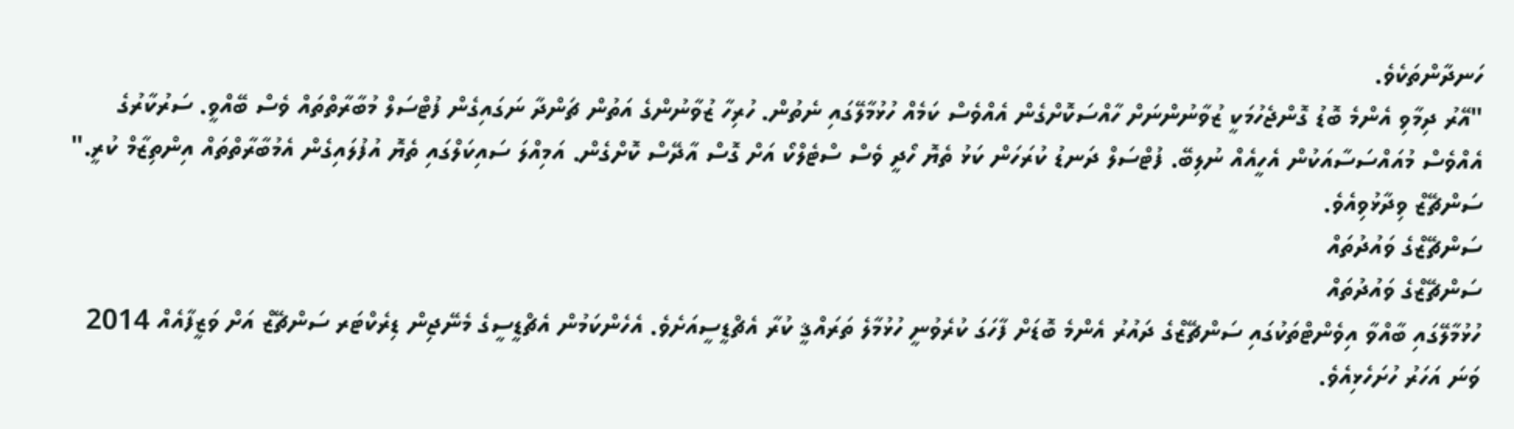ހަނދާންތަކެވެ.
"އޭރު ދިމާވި އެންމެ ބޮޑު ގޮންޖެހުމަކީ ޒުވާނުންނަށް ހާއްސަކޮށްގެން އެއްވެސް ކަމެއް ހުޅުމާލޭގައި ނެތުން. ހުރިހާ ޒުވާނުންގެ އަތުން ޗަންދާ ނަގައިގެން ފުޓްސަލް މުބާރާތްތައް ވެސް ބޭއްވީ. ސަރުކާރުގެ އެއްވެސް މުއައްސަސާއަކުން އެހީއެއް ނުލިބޭ. ފުޓްސަލް ދަނޑު ކުރަހަން ކަޅު ތެޔޮ ހޯދީ ވެސް ސްޓެލްކޯ އަށް ގޮސް އާދޭސް ކޮށްގެން. އަމިއްލަ ސައިކަލްގައި ތެޔޮ އުފުލައިގެން އެމުބާރާތްތައް އިންތިޒާމް ކުރީ." ސަންޗޭޒް ވިދާޅުވިއެވެ.
ސަންޗޭޒްގެ ވައުދުތައް
ސަންޗޭޒްގެ ވައުދުތައް
ހުޅުމާލޭގައި ބާއްވާ އިވެންޓްތަކުގައި ސަންޗޭޒްގެ ދައުރު އެންމެ ބޮޑަށް ފާހަގަ ކުރެވުނީ ހުޅުމާލެ ތަރައްޤީ ކުރާ އެޗްޑީސީއަށެވެ. އެހެންކަމުން އެޗްޑީސީގެ މެނޭޖިން ޑިރެކްޓަރ ސަންޗޭޒް އަށް ވަޒީފާއެއް 2014 ވަނަ އަހަރު ހުށަހެޅިއެވެ.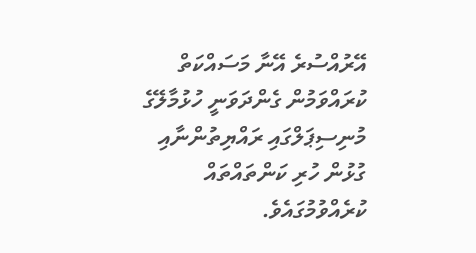އޭރުއްސުރެ އޭނާ މަސައްކަތް ކުރައްވަމުން ގެންދަވަނީ ހުޅުމާލޭގެ މުނިސިޕަލްގައި ރައްޔިތުންނާއި ގުޅުން ހުރި ކަންތައްތައް ކުރެއްވުމުގައެވެ.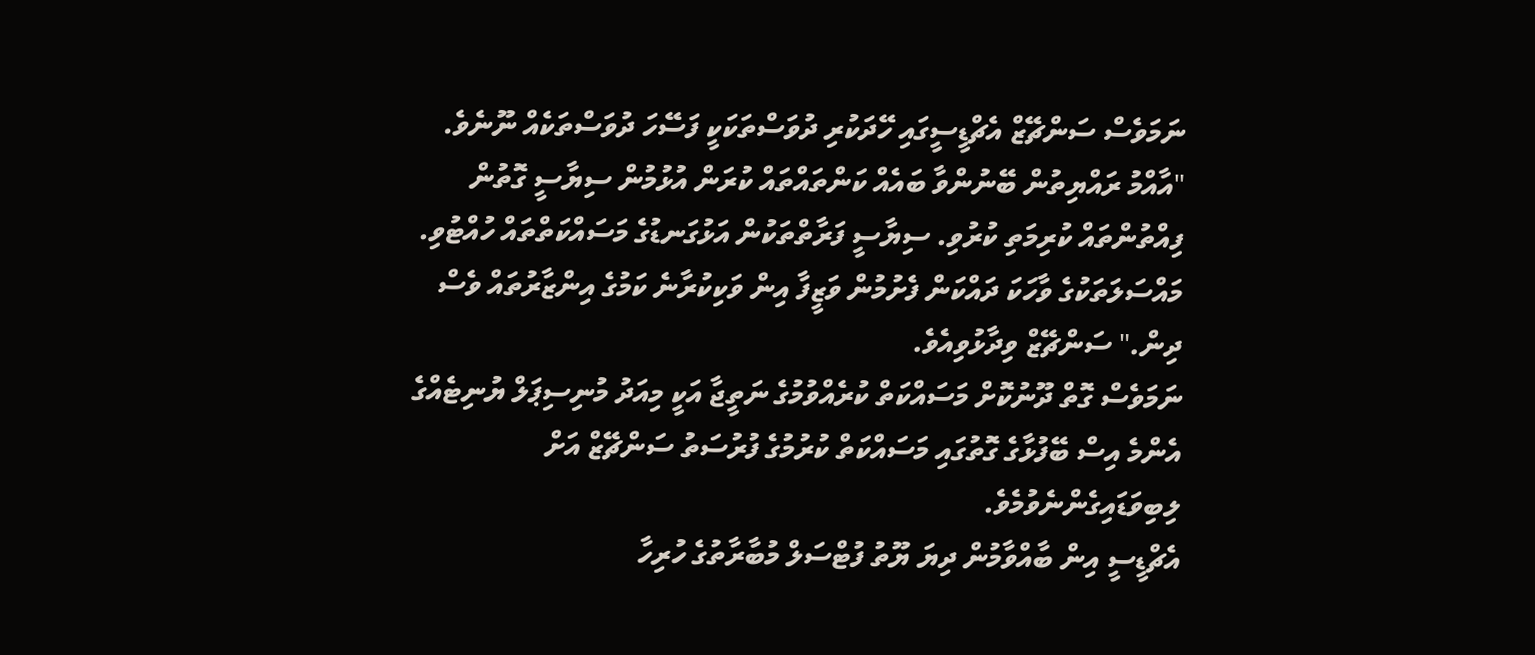ނަމަވެސް ސަންޗޭޒް އެޗްޑީސީގައި ހޭދަކުރި ދުވަސްތަކަކީ ފަސޭހަ ދުވަސްތަކެއް ނޫނެވެ.
"އާއްމު ރައްޔިތުން ބޭނުންވާ ބައެއް ކަންތައްތައް ކުރަން އުޅުމުން ސިޔާސީ ގޮތުން ފިއްތުންތައް ކުރިމަތި ކުރުވި. ސިޔާސީ ފަރާތްތަކުން އަޅުގަނޑުގެ މަސައްކަތްތައް ހުއްޓުވި. މައްސަލަތަކުގެ ވާހަކަ ދައްކަން ފެށުމުން ވަޒީފާ އިން ވަކިކުރާނެ ކަމުގެ އިންޒާރުތައް ވެސް ދިން." ސަންޗޭޒް ވިދާޅުވިއެވެ.
ނަމަވެސް ގޮތް ދޫނުކޮށް މަސައްކަތް ކުރެއްވުމުގެ ނަތީޖާ އަކީ މިއަދު މުނިސިޕަލް ޔުނިޓެއްގެ އެންމެ އިސް ބޭފުޅާގެ ގޮތުގައި މަސައްކަތް ކުރުމުގެ ފުރުސަތު ސަންޗޭޒް އަށް ލިބިވަޑައިގެންނެވުމެވެ.
އެޗްޑީސީ އިން ބާއްވާމުން ދިޔަ ޔޫތު ފުޓްސަލް މުބާރާތުގެ ހުރިހާ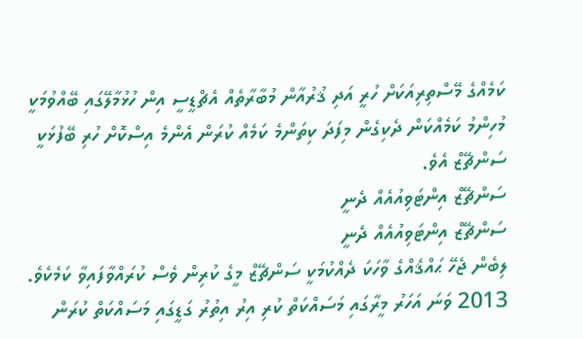ކަމެއްގެ މޭސްތިރިއަކަށް ހުރީ އަދި ޤުރުއާން މުބާރާތެއް އެޗްޑީސީ އިން ހުޅުމާލޭގައި ބޭއްވުމަކީ މުހިންމު ކަމެއްކަން ދެކިގެން މިފަދަ ކިތަންމެ ކަމެއް ކުރަން އެންމެ އިސްކޮށް ހުރި ބޭފުޅަކީ ސަންޗޭޒް އެވެ.
ސަންޗޭޒް އިންޓަވިއުއެއް ދެނީ
ސަންޗޭޒް އިންޓަވިއުއެއް ދެނީ
ލިބެން ޖެހޭ ޙައްޤެއްގެ ވާހަކަ ދެއްކުމަކީ ސަންޗޭޒް މީގެ ކުރިން ވެސް ކުރައްވާފައިވާ ކަމެކެވެ. 2013 ވަނަ އަހަރު މީރާގައި މަސައްކަތް ކުރި އިރު އިތުރު ގަޑީގައި މަސައްކަތް ކުރަން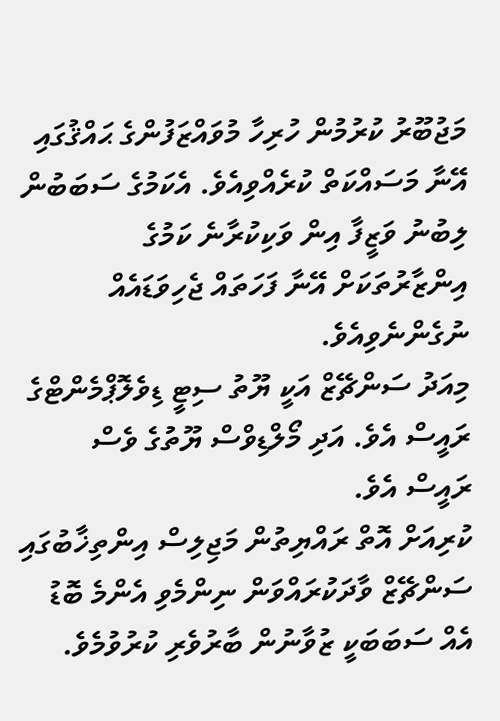މަޖުބޫރު ކުރުމުން ހުރިހާ މުވައްޒަފުންގެ ޙައްޤުގައި އޭނާ މަސައްކަތް ކުރެއްވިއެވެ. އެކަމުގެ ސަބަބުން ލިބުނު ވަޒީފާ އިން ވަކިކުރާނެ ކަމުގެ އިންޒާރުތަކަށް އޭނާ ފަހަތައް ޖެހިވަޑައެއް ނުގެންނެވިއެވެ.
މިއަދު ސަންޗޭޒް އަކީ ޔޫތު ސިޓީ ޑިވެލޮޕްމެންޓްގެ ރައީސް އެވެ. އަދި މޯލްޑިވްސް ޔޫތުގެ ވެސް ރައީސް އެވެ.
ކުރިއަށް އޮތް ރައްޔިތުން މަޖިލިސް އިންތިޚާބުގައި ސަންޗޭޒް ވާދަކުރައްވަން ނިންމެވި އެންމެ ބޮޑު އެއް ސަބަބަކީ ޒުވާނުން ބާރުވެރި ކުރުވުމެވެ.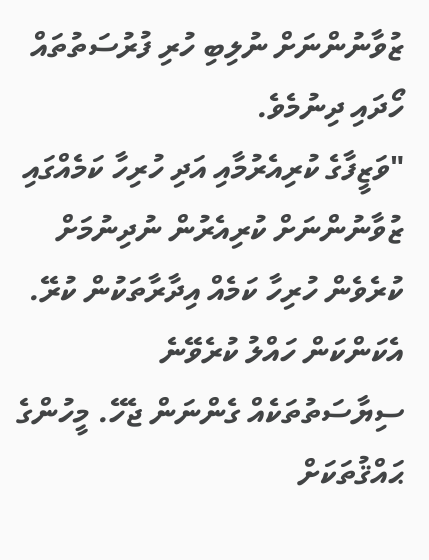ޒުވާނުންނަށް ނުލިބި ހުރި ފުރުސަތުތައް ހޯދައި ދިނުމެވެ.
"ވަޒީފާގެ ކުރިއެރުމާއި އަދި ހުރިހާ ކަމެއްގައި ޒުވާނުންނަށް ކުރިއެރުން ނުދިނުމަށް ކުރެވެން ހުރިހާ ކަމެއް އިދާރާތަކުން ކުރޭ. އެކަންކަން ހައްލު ކުރެވޭނެ ސިޔާސަތުތަކެއް ގެންނަން ޖެހޭ. މީހުންގެ ޙައްޤުތަކަށް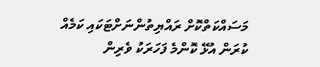މަސައްކަތްކޮށް ރައްޔިތުންނަށްޓަކައި ކަމެއް ކުރަން އުޅޭ ކޮންމެ ފަހަރަކު ވެރިން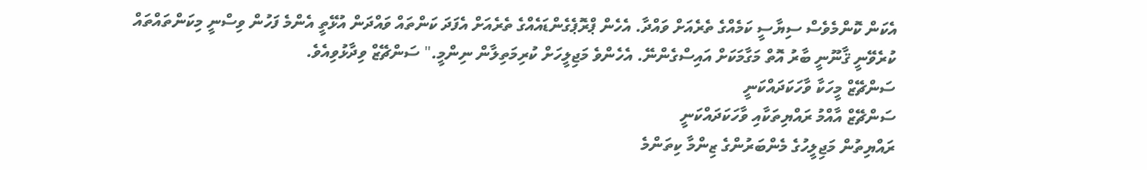އެކަން ކޮންމެވެސް ސިޔާސީ ކަމެއްގެ ތެރެއަށް ވައްދާ. އެހެން ޕްރޮޕެގެންޑައެއްގެ ތެރެއަށް އެފަދަ ކަންތައް ވައްދަން އުޅޭތީ އެންމެ ފަހުން ވިސްނީ މިކަންތައްތައް ކުރެވޭނީ ޤާނޫނީ ބާރު އޮތް މަގާމަކަށް އައިސްގެންނޭ. އެހެންވެ މަޖިލީހަށް ކުރިމަތިލާން ނިންމީ." ސަންޗޭޒް ވިދާޅުވިއެވެ.
ސަންޗޭޒް މީހަކާ ވާހަކަދައްކަނީ
ސަންޗޭޒް އާއްމު ރައްޔިތަކާއި ވާހަކަދައްކަނީ
ރައްޔިތުން މަޖިލީހުގެ މެންބަރުންގެ ޒިންމާ ކިތަންމެ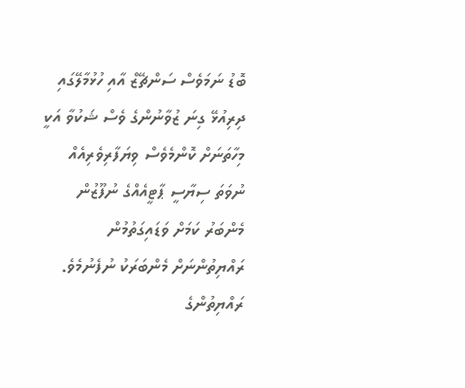ބޮޑު ނަމަވެސް ސަންޗޭޒް އާއި ހުޅުމާލޭގައި ދިރިއުޅޭ ގިނަ ޒުވާނުންގެ ވެސް ޝަކުވާ އަކީ މިހާތަނަށް ކޮންމެވެސް ވިޔަފާރިވެރިއެއް ނުވަތަ ސިޔާސީ ޕާޓީއެއްގެ ނުފޫޒުން މެންބަރު ކަމަށް ވަޑައިގަތުމުން ރައްޔިތުންނަށް މެންބަރަކު ނުފެނުމެވެ. ރައްޔިތުންގެ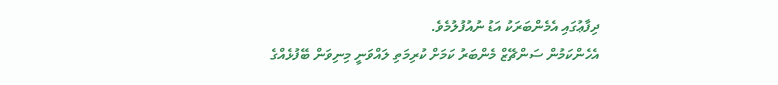ދިފާޢުގައި އެމެންބަރަކު އަޑު ނުއުފުލުމެވެ.
އެހެންކަމުން ސަންޗޭޒް މެންބަރު ކަމަށް ކުރިމަތި ލައްވަނީ މިނިވަން ބޭފުޅެއްގެ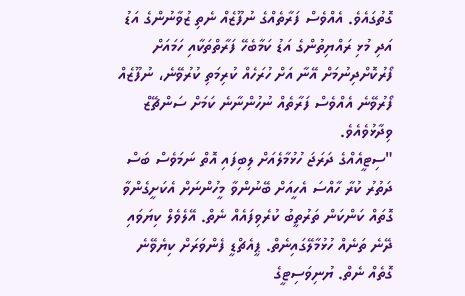ގޮތުގައެވެ. އެއްވެސް ފަރާތެއްގެ ނުފޫޒެއް ނެތި ޒުވާނުންގެ އަޑު އަދި މުޅި ރައްޔިތުންގެ އަޑު ކަމާބެހޭ ފަރާތްތަކާއި ހަމައަށް ފޯރުކޮށްދިނުމަށް އޭނާ އަށް ހުރަހެއް ކުރިމަތި ކުރުވޭނެ، ނުފޫޒެއް ފޯރުވޭނެ އެއްވެސް ފަރާތެއް ނުހުންނާނެ ކަމަށް ސަންޗޭޒް ވިދާޅުވެއެވެ.
"ސިޓީއެއްގެ ދަރަޖަ ހުޅުމާލެއަށް ލިބިފައި އޮތް ނަމަވެސް ބަސް ދަތުރު ކުރާ ހާއްސަ އެހީއަށް ބޭނުންވާ މީހުންނަށް އެކަށީގެންވާ ގޮތައް ކަންކަން ތަރުތީބު ކުރެވިފައެއް ނެތް. އޭލެވެލް ކިޔަވައި ދޭނެ ތަނެއް ހުޅުމާލޭގައިނެތް. ޕީއެޗްޑީ ފެންވަރަށް ކިޔެވޭނެ ގޮތެއް ނެތް. ޔުނިވަސިޓީގެ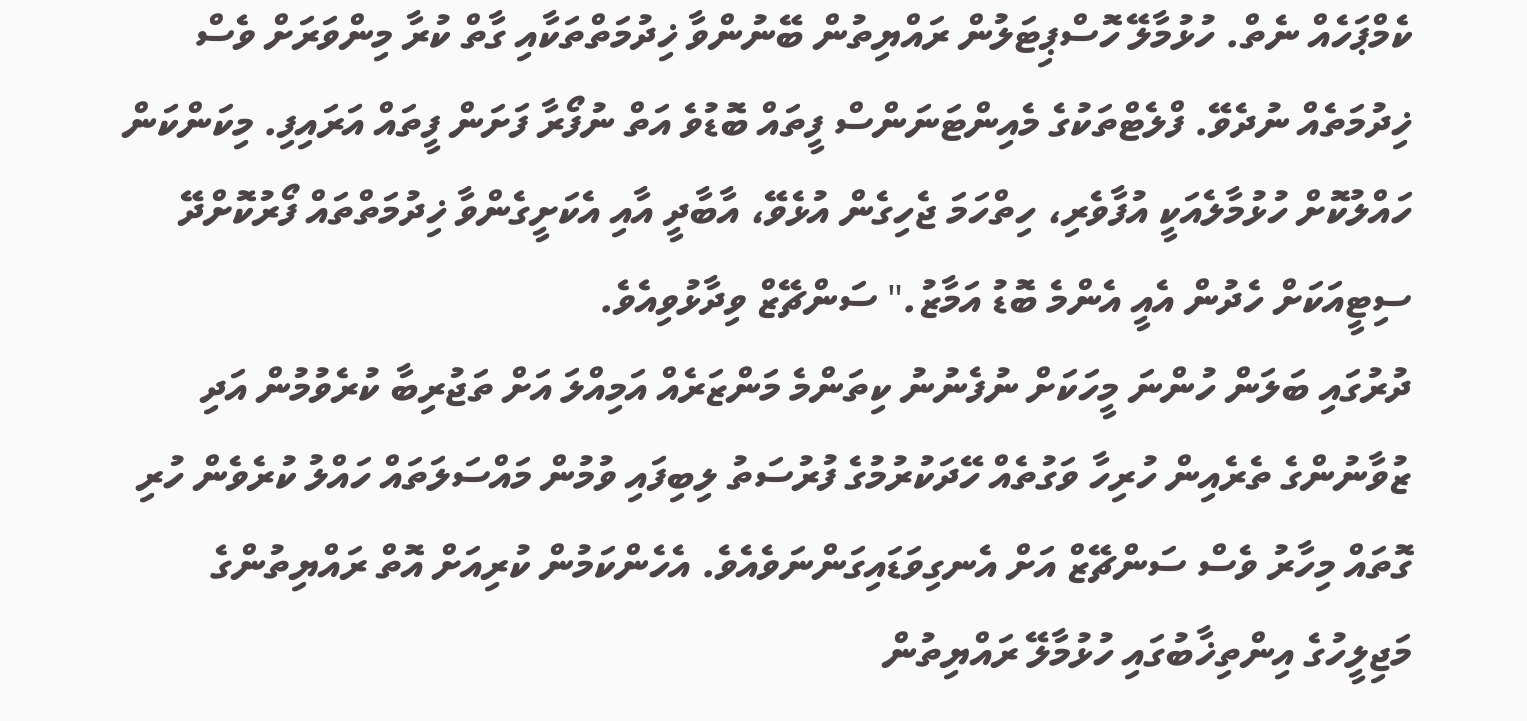ކެމްޕަހެއް ނެތް. ހުޅުމާލޭ ހޮސްޕިޓަލުން ރައްޔިތުން ބޭނުންވާ ޚިދުމަތްތަކާއި ގާތް ކުރާ މިންވަރަށް ވެސް ޚިދުމަތެއް ނުދެވޭ. ފްލެޓްތަކުގެ މެއިންޓަނަންސް ފީތައް ބޮޑުވެ އަތް ނުފޯރާ ފަށަން ފީތައް އަރައިފި. މިކަންކަން ހައްލުކޮށް ހުޅުމާލެއަކީ އުފާވެރި، ހިތްހަމަ ޖެހިގެން އުޅެވޭ، އާބާދީ އާއި އެކަށީގެންވާ ޚިދުމަތްތައް ފޯރުކޮށްދޭ ސިޓީއަކަށް ހެދުން އެއީ އެންމެ ބޮޑު އަމާޒު." ސަންޗޭޒް ވިދާޅުވިއެވެ.
ދުރުގައި ބަލަން ހުންނަ މީހަކަށް ނުފެނުނު ކިތަންމެ މަންޒަރެއް އަމިއްލަ އަށް ތަޖުރިބާ ކުރެވުމުން އަދި ޒުވާނުންގެ ތެރެއިން ހުރިހާ ވަގުތެއް ހޭދަކުރުމުގެ ފުރުސަތު ލިބިފައި ވުމުން މައްސަލަތައް ހައްލު ކުރެވެން ހުރި ގޮތައް މިހާރު ވެސް ސަންޗޭޒް އަށް އެނގިވަޑައިގަންނަވެއެވެ. އެހެންކަމުން ކުރިއަށް އޮތް ރައްޔިތުންގެ މަޖިލީހުގެ އިންތިޚާބުގައި ހުޅުމާލޭ ރައްޔިތުން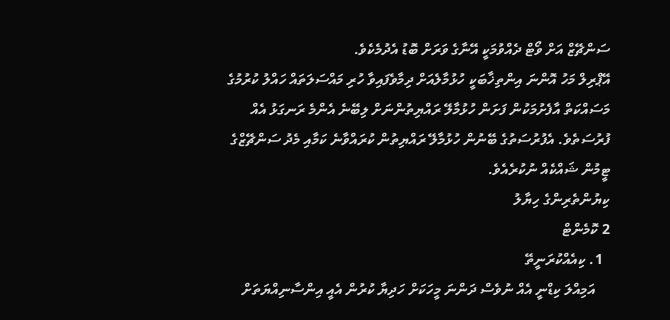ސަންޗޭޒް އަށް ވޯޓް ދެއްވުމަކީ އޭނާގެ ވަރަށް ބޮޑު އެދުމެކެވެ.
އޭޕްރިލް މަހު އޮންނަ އިންތިޚާބަކީ ހުޅުމާލެއަށް ދިމާވެފައިވާ ހުރި މައްސަލަތައް ހައްލު ކުރުމުގެ މަސައްކަތް އާފެށުމަކުން ފަށަން ހުޅުމާލޭ ރައްޔިތުންނަށް ލިބޭނެ އެންމެ ރަނގަޅު އެއް ފުރުސަތެވެ. އެފުރުސަތުގެ ބޭނުން ހުޅުމާލޭ ރައްޔިތުން ކުރައްވާނެ ކަމާއި މެދު ސަންޗޭޒްގެ ޓީމުން ޝައްކެއް ނުކުރެއެވެ.
ކިޔުންތެރިންގެ ހިޔާލު
2 ކޮމެންޓް
  1. ކިއެއްކުރަނީތޭ
    އަމިއްލަ ކިޑްނީ އެއް ނުވެސް ދަންނަ މީހަކަށް ހަދިޔާ ކުރުން އެއީ އިންސާނިއްޔަތަށް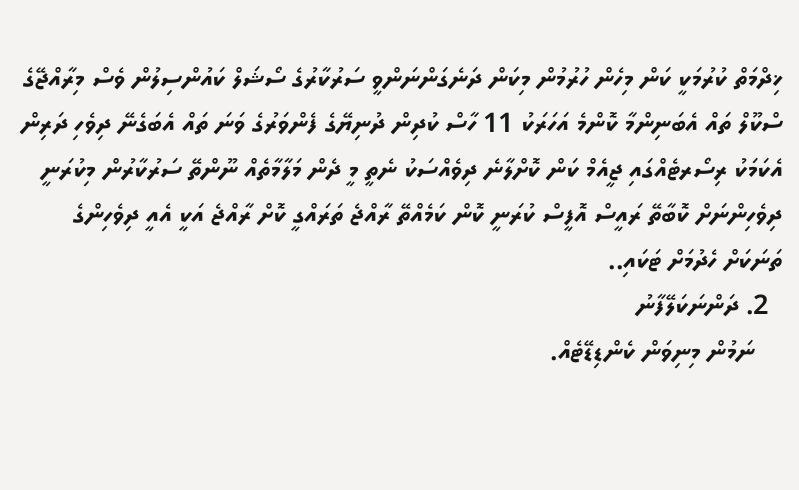ޚިދްމަތް ކުރުމަކީ ކަން މިހެން ހުރުމުން މިކަން ދަނެގަންނަންވީ ސަރުކާރުގެ ސޯޝަލް ކައުންސިލުން ވެސް މިރާއްޖޭގެ ސްކޫލް ތައް އެބަނިންމާ ކޮންމެ އަހަރަކު 11 ހާސް ކުދިން ދުނިޔޭގެ ފެންވަރުގެ ވަނަ ތައް އެބަގެނޭ ދިވެހި ދަރިން އެކަމަކު ރިސޯރޓެއްގައި ޖީއެމް ކަން ކޮށްލާނެ ދިވެއްސަކު ނެތީ މީ ދެން މަލާމާތެއް ނޫންތޭ ސަރުކާރުން މިކުރަނީ ދިވެހިންނަށް ކޮބާތޭ ރައީސް އޮފީސް ކުރަނީ ކޮން ކަމެއްތޭ ރާއްޖެ ތަރައްގީ ކޮށް ރާއްޖެ އަކީ އެއީ ދިވެހިންގެ ތަނަކަށް ހެދުމަށް ޓަކައި..
  2. ދަންނަކަލޭފާނު
    ނަމުން މިނިވަން ކެންޑިޑޭޓެއް.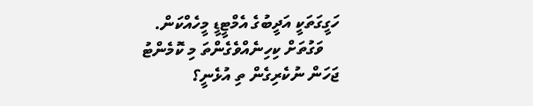ހަގީގަތަކީ އަދީބުގެ އެމްޓީޑީ މީހެއްކަން.
    ވަގުތަށް ކިހިނެއްވެގެންތަ މި ކޮމެންޓު ޖަހަން ނުކެރިގެން ތި އުޅެނީ؟